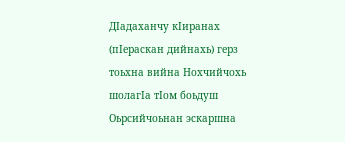ДIадаханчу кIиранах (пIераскан дийнахь) герз тоьхна вийна Нохчийчохь шолагIа тIом боьдуш Оьрсийчоьнан эскаршна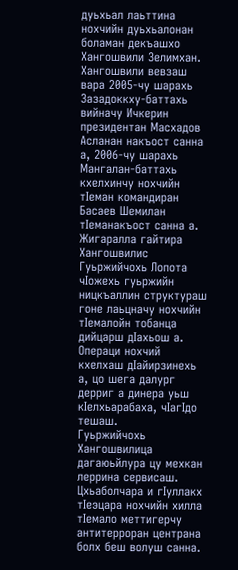дуьхьал лаьттина нохчийн дуьхьалонан боламан декъашхо Хангошвили Зелимхан.
Хангошвили вевзаш вара 2005-чу шарахь Зазадоккху-баттахь вийначу Ичкерин президентан Масхадов Асланан накъост санна а, 2006-чу шарахь Мангалан-баттахь кхелхинчу нохчийн тIеман командиран Басаев Шемилан тIеманакъост санна а.
Жигаралла гайтира Хангошвилис Гуьржийчохь Лопота чIожехь гуьржийн ницкъаллин структураш гоне лаьцначу нохчийн тIемалойн тобанца дийцарш дIахьош а. Операци нохчий кхелхаш дIайирзинехь а, цо шега далург дерриг а динера уьш кIелхьарабаха, чIагIдо тешаш.
Гуьржийчохь Хангошвилица дагаюьйлура цу мехкан леррина сервисаш. Цхьаболчара и гIуллакх тIеэцара нохчийн хилла тIемало меттигерчу антитерроран центрана болх беш волуш санна.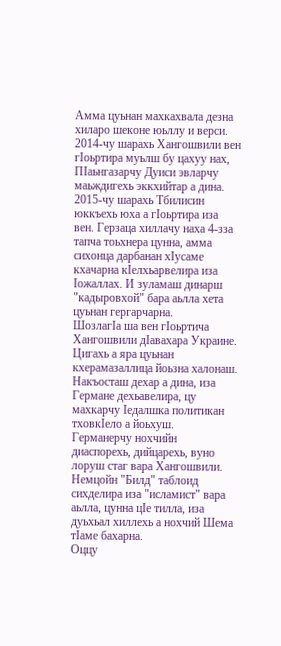Амма цуьнан махкахвала дезна хиларо шеконе юьллу и верси.
2014-чу шарахь Хангошвили вен гIоьртира муьлш бу цахуу нах, ПIаьнгазарчу Дуиси эвларчу маьждигехь эккхийтар а дина. 2015-чу шарахь Тбилисин юккъехь юха а гIоьртира иза вен. Герзаца хиллачу наха 4-зза тапча тоьхнера цунна, амма сихонца дарбанан хIусаме кхачарна кIелхьарвелира иза Iожаллах. И зуламаш динарш "кадыровхой" бара аьлла хета цуьнан гергарчарна.
ШозлагIа ша вен гIоьртича Хангошвили дIавахара Украине. Цигахь а яра цуьнан кхерамазаллица йоьзна халонаш. Накъосташ дехар а дина, иза Германе дехьавелира, цу махкарчу Iедалшка политикан тховкIело а йоьхуш.
Германерчу нохчийн диаспорехь, дийцарехь, вуно лоруш стаг вара Хангошвили. Немцойн "Билд" таблоид сихделира иза "исламист" вара аьлла, цунна цIе тилла, иза дуьхьал хиллехь а нохчий Шема тIаме бахарна.
Оццу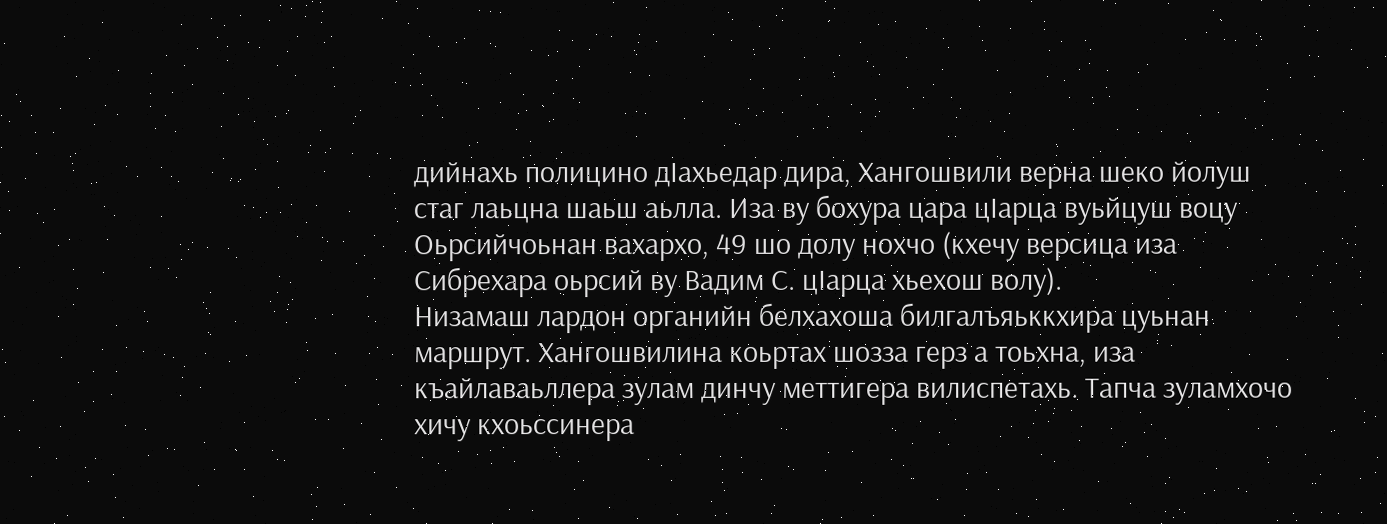дийнахь полицино дIахьедар дира, Хангошвили верна шеко йолуш стаг лаьцна шаьш аьлла. Иза ву бохура цара цIарца вуьйцуш воцу Оьрсийчоьнан вахархо, 49 шо долу нохчо (кхечу версица иза Сибрехара оьрсий ву Вадим С. цIарца хьехош волу).
Низамаш лардон органийн белхахоша билгалъяьккхира цуьнан маршрут. Хангошвилина коьртах шозза герз а тоьхна, иза къайлаваьллера зулам динчу меттигера вилиспетахь. Тапча зуламхочо хичу кхоьссинера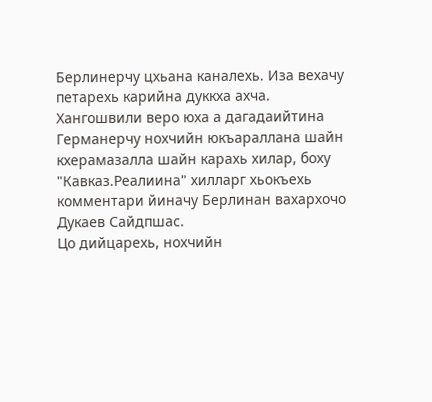Берлинерчу цхьана каналехь. Иза вехачу петарехь карийна дуккха ахча.
Хангошвили веро юха а дагадаийтина Германерчу нохчийн юкъараллана шайн кхерамазалла шайн карахь хилар, боху "Кавказ.Реалиина" хилларг хьокъехь комментари йиначу Берлинан вахархочо Дукаев Сайдпшас.
Цо дийцарехь, нохчийн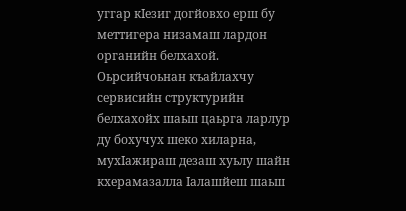уггар кIезиг догйовхо ерш бу меттигера низамаш лардон органийн белхахой. Оьрсийчоьнан къайлахчу сервисийн структурийн белхахойх шаьш цаьрга ларлур ду бохучух шеко хиларна, мухIажираш дезаш хуьлу шайн кхерамазалла Iалашйеш шаьш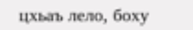цхьаъ лело, боху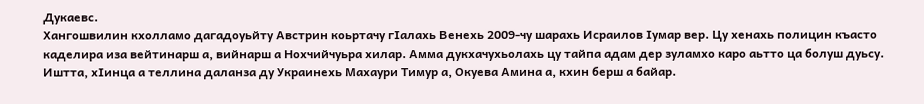Дукаевс.
Хангошвилин кхолламо дагадоуьйту Австрин коьртачу гIалахь Венехь 2009-чу шарахь Исраилов Iумар вер. Цу хенахь полицин къасто каделира иза вейтинарш а, вийнарш а Нохчийчуьра хилар. Амма дукхачухьолахь цу тайпа адам дер зуламхо каро аьтто ца болуш дуьсу. Иштта, хIинца а теллина даланза ду Украинехь Махаури Тимур а, Окуева Амина а, кхин берш а байар.